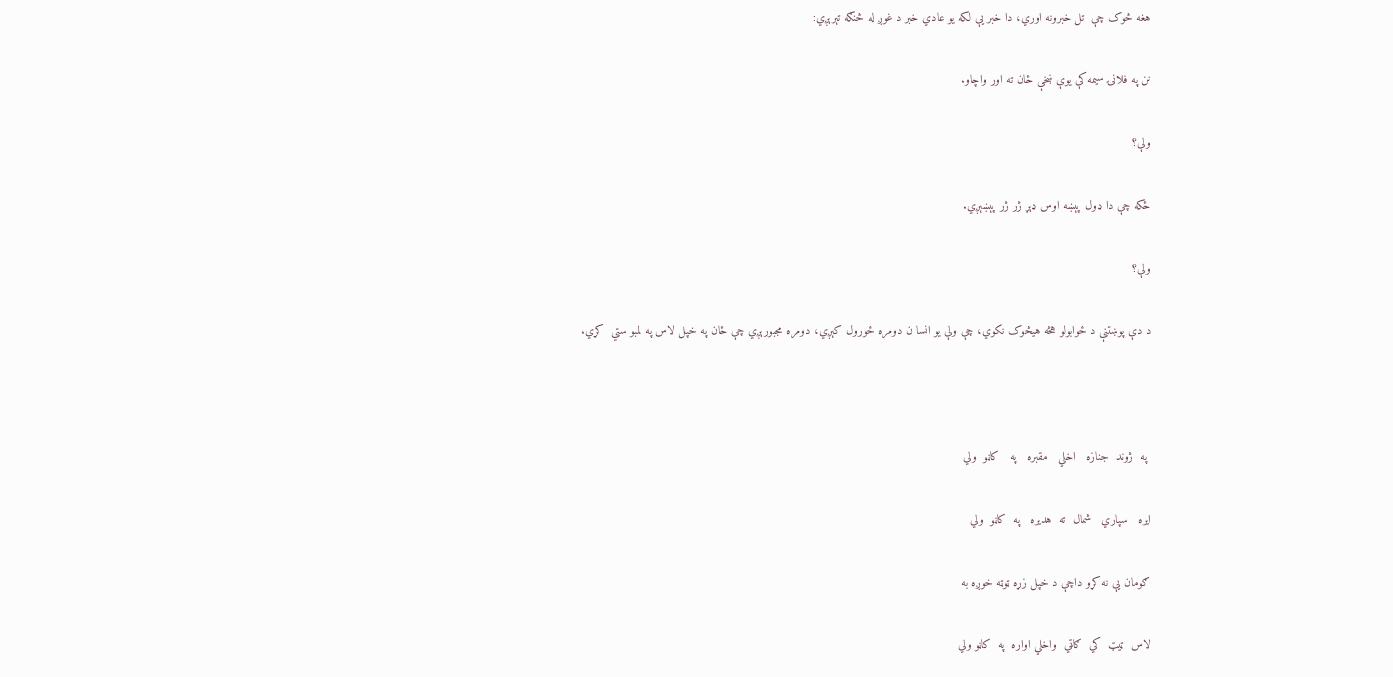هغه څوک چې  تل خبرونه اوري، دا خبر یې لکه یو عادي خبر د غوږ له څنګه تېرېږي:

نن په فلانۍ سیمه کې یوې ښخې ځان ته اور واچاو.

ولې؟

ځکه چې دا ډول پېښه اوس ډېړ ژر ژر پېښېږي.

ولې؟

د دې پوښتنې د ځوابولو هڅه هیڅوک نکوي، چې ولې یو انسا ن دومره ځورول کېږي، دومره مجبورېږي چې ځان په خپل لاس په لمبو ستي  کړي.



 په  ژوند  جنازه   اخلي   مقبره   په   کاڼو  ولي

ایره   سپاري   شمال  ته  هدیره   په  کاڼو  ولي

ګومان یې نه کړو داچې د خپل زړه ټوټه خوږه به

لاس  ټیټ  کي  ګاټي  واخلي اواره  په  کاڼو ولي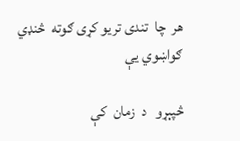هر  چا  تندی تریو کړی ګوته  څنډي ګواښوي یې

څپېړو   د  زمان  کې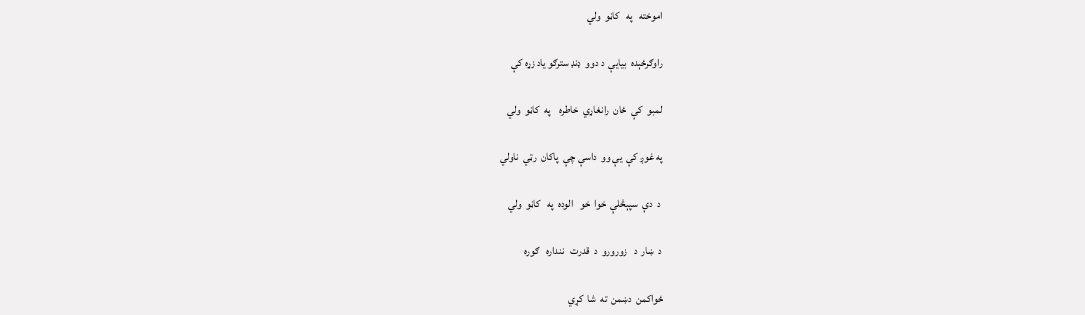اموخته   په   کاڼو  ولي

راوګرځېده  بیایې  د دوو  ډنډ سترګو یاد زړه کې

لمبو  کې  ځان  رانغاړي  خاطره    په  کاڼو  ولي

په غوږ کې  یې وو  داسې چې  پاکان  رټي  ناولي

 د  دې  سپېڅلې  خوا  خو   الوده  په   کاڼو  ولي

د  ښار  د   زورورو  د  قدرت   ننداره   ګوره

ځواکمن  دښمن  ته  شا  کړي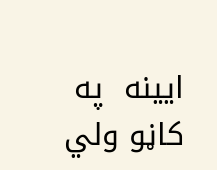ایینه  په  کاڼو ولي